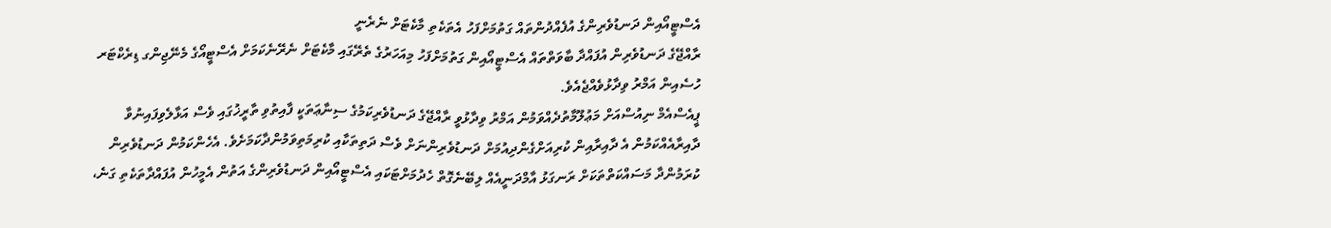އެސްޓީއޯއިން ދަނޑުވެރިންގެ އުފެއްދުންތައް ގަތުމަށްފަހު އެތަކެތި މާކެޓަށް ނެރެނީ
ރާއްޖޭގެ ދަނޑުވެރިން އުފައްދާ ބާވަތްތައް އެސްޓީއޯއިން ގަތުމަށްފަހު މިއަހަރުގެ ތެރޭގައި މާކެޓަށް ނެރޭނެކަމަށް އެސްޓީއޯގެ މެނޭޖިންގ ޑިރެކްޓަރ ހުސެއިން އަމްރު ވިދާޅުވެއްޖެއެވެ.
ޕީއެސްއެމް ނިއުސްއަށް މަޢުލޫމާތުދެއްވަމުން އަމްރު ވިދާޅުވީ ރާއްޖޭގެ ދަނޑުވެރިކަމުގެ ސިނާޢަތަކީ ފާއިތުވި ތާރީޚުގައި ވެސް އަޅާލެވިފައިނުވާ ދާއިރާއެއްކަމުން އެ ދާއިރާއިން ކުރިއަށްގެންދިއުމަށް ދަނޑުވެރިންނަށް ވެސް ދަތިތަކާއި ކުރިމަތިވަމުންދާކަމަށެވެ. އެހެންކަމުން ދަނޑުވެރިން ކުރަމުންދާ މަސައްކަތްތަކަށް ރަނގަޅު އާމްދަނީއެއް ލިބޭނެގޮތް ހެދުމަށްޓަކައި އެސްޓީއޯއިން ދަނޑުވެރިންގެ އަތުން އެމީހުން އުފައްދާތަކެތި ގަނެ،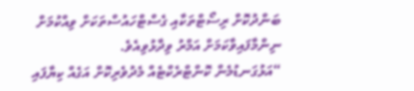ބަންދުކޮށް ރިސޯޓްތަކާއި ގެސްޓްހައުސްތަކަށް ވިއްކުމަށް ނިންމާފައިވާކަމަށް އަމްރު ވިދާޅުވިއެވެ.
“އަޅުގަނޑުމެން ކޮންޓްރެކްޓެއް މެދުވެރިކޮށް އަގެއް ކިޔާފައި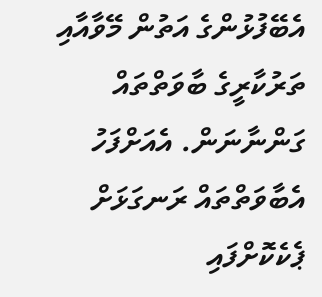އެބޭފުޅުންގެ އަތުން މޭވާއާއި ތަރުކާރީގެ ބާވަތްތައް ގަންނާނަން. އެއަށްފަހު އެބާވަތްތައް ރަނގަޅަށް ޕެކެކޮށްފައި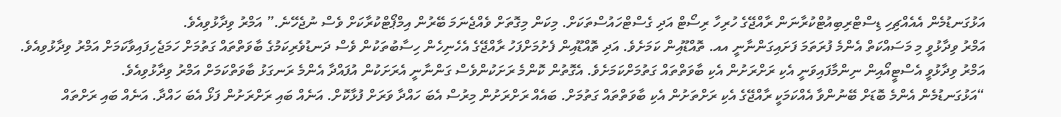އަޅުގަނޑުމެން އެއެއްޗިހި ޑިސްޓްރިބިއުޓްކުރާނަން ރާއްޖޭގެ ހުރިހާ ރިސޯޓް އަދި ގެސްޓްހައުސްތަކަށް. މިކަން މިގޮތަށް ވެއްޖެނަމަ ބޭރުން އިމްޕޯޓްކުރާކަށް ވެސް ނުޖެހޭނެ.” އަމްރު ވިދާޅުވިއެވެ.
އަމްރު ވިދާޅުވީ މި މަސައްކަތް އެންމެ ފުރަތަމަ ފަށައިގަންނާނީ އއ. ތޮއްޑޫއިން ކަމަށެވެ. އަދި ތޮއްޑޫއިން ފެށުމަށްފަހު ރާއްޖޭގެ އެހެނިހެން ހިސާބުތަކުން ވެސް ދަނޑުވެރިކަމުގެ ބާވަތްތައް ގަތުމަށް ހަމަޖެހިފައިވާކަމަށް އަމްރު ވިދާޅުވިއެވެ.
އަމްރު ވިދާޅުވީ އެސްޓީއޯއިން ނިންމާފައިވަނީ އެކި ރަށްރަށުން އެކި ބާވަތްތައް ގަތުމަށްކަމަށެވެ. އެގޮތުން ކޮންމެ ރަށަކުންވެސް ގަންނާނީ އެރަށަކުން އުފައްދާ އެންމެ ރަނގަޅު ބާވަތްކަމަށް އަމްރު ވިދާޅުވިއެވެ.
“އަޅުގަނޑުމެން އެންމެ ބޮޑަށް ބޭނުންވާ އެއްކަމަކީ ރާއްޖޭގެ އެކި ރަށްތަށުން އެކި ބާވަތްތައް ގަތުމަށް. ބައެއް ރަށްރަށުން މިރުސް އެބަ ހައްދާ ވަރަށް ފުޅާކޮށް. އަނެއް ބައި ރަށްރަށުން ފަޅޯ އެބަ ހައްދާ. އަނެއް ބައި ރަށްތައް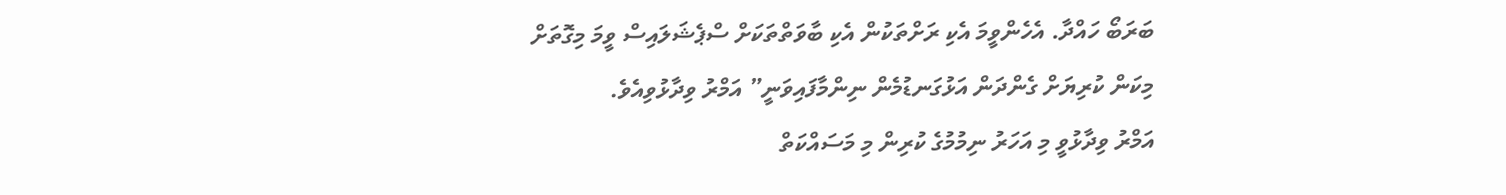ބަރަބޯ ހައްދާ. އެހެންވީމަ އެކި ރަށްތަކުން އެކި ބާވަތްތަކަށް ސްޕެޝަލައިސް ވީމަ މިގޮތަށް މިކަން ކުރިޔަށް ގެންދަން އަޅުގަނޑުމެން ނިންމާފައިވަނީ” އަމްރު ވިދާޅުވިއެވެ.
އަމްރު ވިދާޅުވީ މި އަހަރު ނިމުމުގެ ކުރިން މި މަސައްކަތް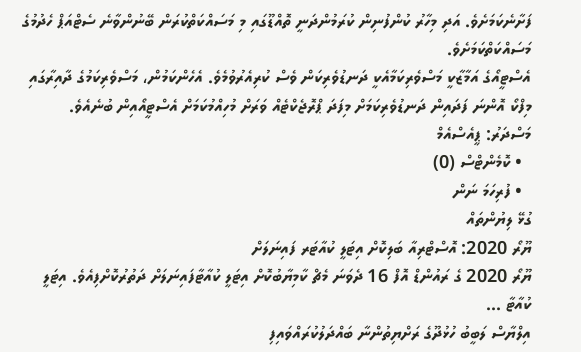ފަށާނެކަމަށެވެ. އަދި މިހާރު ކުންފުނިން ކުރަމުންދަނީ ތޮއްޑޫގައި މި މަސައްކަތްކުރަން ބޭނުންވާނެ ސެޓްއަޕް ހެދުމުގެ މަސައްކަތްކަމަށެވެ.
އެސްޓީއޯގެ އަމާޒާކީ މަސްވެރިކަމާއެކީ ދަނޑުވެރިކަން ވެސް ކުރިއެރުވުމެވެ. އެހެންކަމުން، މަސްވެރިކަމުގެ ދާއިރާގައި މިފްކޯ އޮންނަ ފަދައިން ދަނޑުވެރިކަމަށް މިފަދަ ޕްރޮޖެކްޓެއް ވަރަށް މުހިއްމުކަމަށް އެސްޓީއޯއިން ބުނެއެވެ.
މަސްދަރު: ޕީއެސްއެމް
  • ކޮމެންޓްސް (0)
  • ފުރިހަމަ ނަން
ގުޅޭ ލިޔުންތައް
ޔޫރޯ 2020: އޮސްޓްރިއާ ބަލިކޮށް އިޓަލީ ކުއާޓަރ ފައިނަލަށް
ޔޫރޯ 2020 ގެ ރައުންޑް އޮފް 16 ދެވަނަ މެޗް ކާމިޔާބުކޮށް އިޓަލީ ކުއާޓާފައިނަލަށް ދަތުރުކޮށްފިއެވެ. އިޓަލީ ކުއާޓާ ...
އިލްޔާސް ލަބީބު ހުޅުދޫގެ ރަށްޔިތުންނާ ބައްދަލުކުރައްވައިފި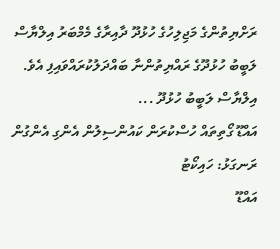ރަށްޔިތުންގެ މަޖިލިހުގެ ހުޅުދޫ ދާއިރާގެ މެމްބަރު އިލްޔާސް ލަބީބު ހުޅުދޫގެ ރައްޔިތުންނާ ބައްދަލުކުރައްވައިފި އެވެ. އިލްޔާސް ލަބީބު ހުޅުދޫ ...
އައްޑޫ ގޯތިތައް ހުސްކުރަން ކައުންސިލުން އެންގި އެންގުން ރަނގަޅު: ހައިކޯޓު
އައްޑޫ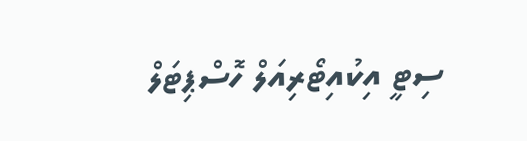ސިޓީ އިކުއިޓޯރިއަލް ހޮސްޕިޓަލް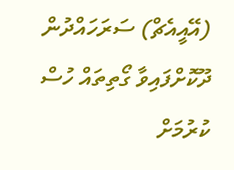(އޭއީއެޗް) ސަރަހައްދުން ދޫކޮށްފައިވާ ގޯތިތައް ހުސް ކުރުމަށް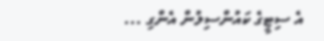އެ ސިޓީގެ ކައުންސިލުން އެންގި ...